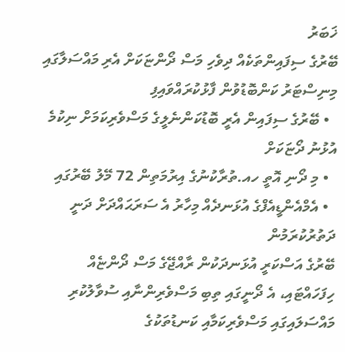ޚަބަރު
ބޭރުގެ ސިފައިންތަކެއް ދިވެހި މަސް ދޯންޏަކަށް އެރި މައްސަލާގައި މިނިސްޓަރު ކަންބޮޑުވުން ފާޅުކުރައްވައިފި
  • ބޭރުގެ ސިފައިން އެރީ ބޮޑުކަންނެލީގެ މަސްވެރިކަމަށް ނިކުމެ އުޅުނު ދޯޏަކަށް
  • މި ދޯނި އޮތީ ހއ.ތުރާކުނުގެ އިރުމަތިން 72 މޭލު ބޭރުގައި
  • އެމްއެންޑީއެފްގެ އުޅަނދެއް މިހާރު އެ ސަރަޙައްދަށް ދަނީ ދަތުރުކުރަމުން
ބޭރުގެ އަސްކަރީ އުޅަނދަކުން ރާއްޖޭގެ މަސް ދޯންޏެއް ހިފަހައްޓައި، އެ ދޯނީގައި ތިބި މަސްވެރިންނާއި ސުވާލުކުރި މައްސަލައިގައި މަސްވެރިކަމާއި ކަނޑުތަކުގެ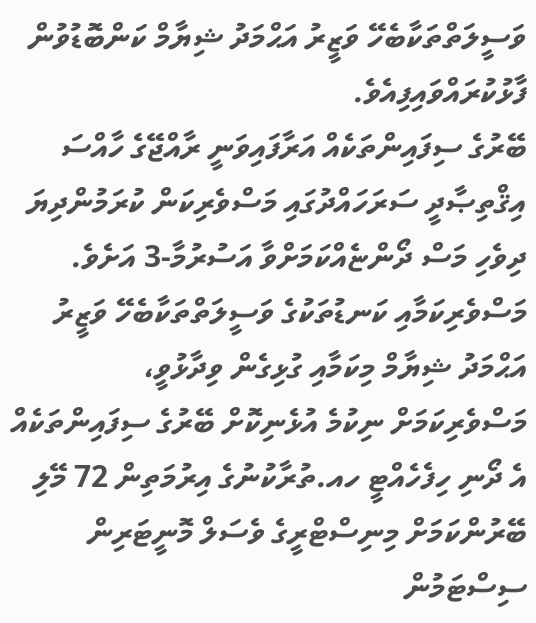ވަސީލަތްތަކާބެހޭ ވަޒީރު އަޙްމަދު ޝިޔާމް ކަންބޮޑުވުން ފާޅުކުރައްވައިފިއެވެ.
ބޭރުގެ ސިފައިންތަކެއް އަރާފައިވަނީ ރާއްޖޭގެ ހާއްސަ އިޤްތިޞާދީ ސަރަހައްދުގައި މަސްވެރިކަން ކުރަމުންދިޔަ ދިވެހި މަސް ދޯންޏެއްކަމަށްވާ އަސުރުމާ-3 އަށެވެ.
މަސްވެރިކަމާއި ކަނޑުތަކުގެ ވަސީލަތްތަކާބެހޭ ވަޒީރު އަޙްމަދު ޝިޔާމް މިކަމާއި ގުޅިގެން ވިދާޅުވީ، މަސްވެރިކަމަށް ނިކުމެ އުޅެނިކޮށް ބޭރުގެ ސިފައިންތަކެއް އެ ދޯނި ހިފެހެއްޓީ ހއ.ތުރާކުނުގެ އިރުމަތިން 72 މޭލި ބޭރުންކަމަށް މިނިސްޓްރީގެ ވެސަލް މޮނީޓަރިން ސިސްޓަމުން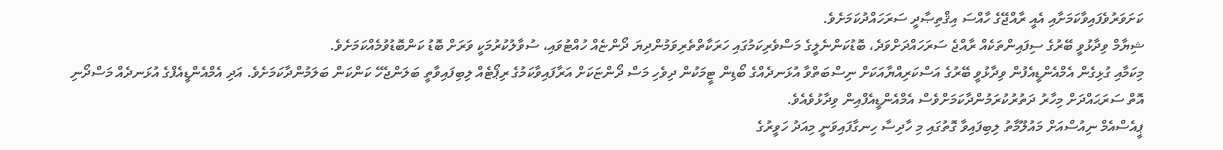ކަށަވަރުވެފައިވާކަމަށާއި އެއީ ރާއްޖޭގެ ހާއްސަ އިޤްތިޞާދީ ސަރަހައްދުކަމަށެވެ.
ޝިޔާމް ވިދާޅުވީ ބޭރުގެ ސިފައިންތަކެއް ރާއްޖެ ސަރަހައްދަށްވަދެ، ބޮޑުކަންނެލީގެ މަސްވެރިކަމުގައި ހަރަކާތްތެރިވަމުންދިޔަ ދޯންޏެއް ހުއްޓުވައި، ސުވާލުކުރުމަކީ ވަރަށް ބޮޑު ކަންބޮޑުވުމެއްކަމަށެވެ.
މިކަމާއި ގުޅިގެން އެމްއެންޑީއެފުން ވިދާޅުވީ ބޭރުގެ އަސްކަރިއްޔާއަކަށް ނިސްބަތްވާ އުޅަނދެއްގެ ބޯޑިން ޓީމަކުން ދިވެހި މަސް ދޯންޏަކަށް އަރާފައިވާކަމުގެ ރިޕޯޓެއް ލިބިފައިވާތީ ބަލަންޖެހޭ ކަންކަން ބަލަމުންދާކަމަށެވެ. އަދި އެމްއެންޑީއެފްގެ އުޅަނދެއް މަސްދޯނި އޮތް ސަރަޙައްދަށް މިހާރު ދަތުރުކުރަމުންދާކަމަށްވެސް އެމްއެންޑީއެފްއިން ވިދާޅުވެއެވެ.
ޕީއެސްއެމް ނިއުސްއަށް މައުލޫމާތު ލިބިފައިވާ ގޮތުގައި މި ހާދިސާ ހިނގާފައިވަނީ މިއަދު ހަވީރުގެ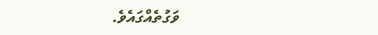ވަގުތެއްގައެވެ.